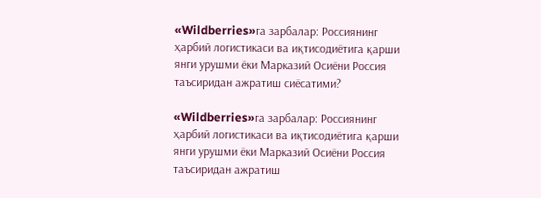«Wildberries»га зарбалар: Россиянинг ҳарбий логистикаси ва иқтисодиётига қарши янги урушми ёки Марказий Осиёни Россия таъсиридан ажратиш сиёсатими?

«Wildberries»га зарбалар: Россиянинг ҳарбий логистикаси ва иқтисодиётига қарши янги урушми ёки Марказий Осиёни Россия таъсиридан ажратиш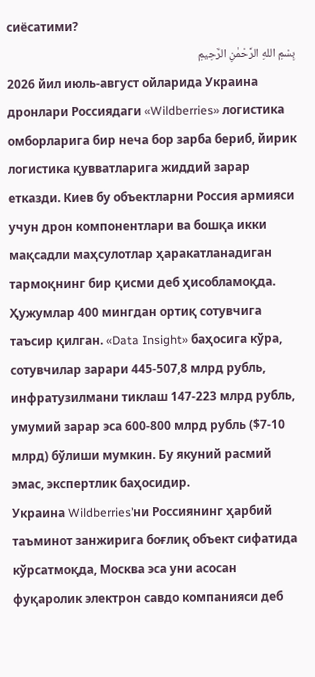сиёсатими?
بِسْمِ اللهِ الرَّحْمٰنِ الرَّحِيمِ
2026 йил июль-август ойларида Украина дронлари Россиядаги «Wildberries» логистика омборларига бир неча бор зарба бериб, йирик логистика қувватларига жиддий зарар етказди. Киев бу объектларни Россия армияси учун дрон компонентлари ва бошқа икки мақсадли маҳсулотлар ҳаракатланадиган тармоқнинг бир қисми деб ҳисобламоқда. Ҳужумлар 400 мингдан ортиқ сотувчига таъсир қилган. «Data Insight» баҳосига кўра, сотувчилар зарари 445-507,8 млрд рубль, инфратузилмани тиклаш 147-223 млрд рубль, умумий зарар эса 600-800 млрд рубль ($7-10 млрд) бўлиши мумкин. Бу якуний расмий эмас, экспертлик баҳосидир.
Украина Wildberries’ни Россиянинг ҳарбий таъминот занжирига боғлиқ объект сифатида кўрсатмоқда, Москва эса уни асосан фуқаролик электрон савдо компанияси деб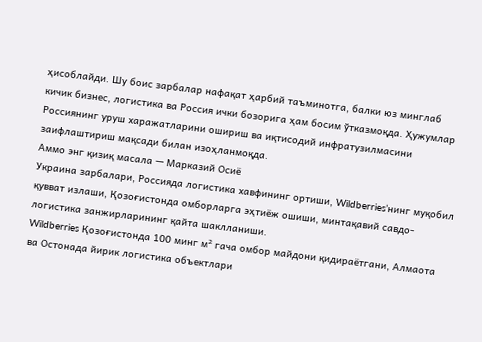ҳисоблайди. Шу боис зарбалар нафақат ҳарбий таъминотга, балки юз минглаб кичик бизнес, логистика ва Россия ички бозорига ҳам босим ўтказмоқда. Ҳужумлар Россиянинг уруш харажатларини ошириш ва иқтисодий инфратузилмасини заифлаштириш мақсади билан изоҳланмоқда.
Аммо энг қизиқ масала — Марказий Осиё
Украина зарбалари, Россияда логистика хавфининг ортиши, Wildberries’нинг муқобил қувват излаши, Қозоғистонда омборларга эҳтиёж ошиши, минтақавий савдо-логистика занжирларининг қайта шаклланиши.
Wildberries Қозоғистонда 100 минг м² гача омбор майдони қидираётгани, Алмаота ва Остонада йирик логистика объектлари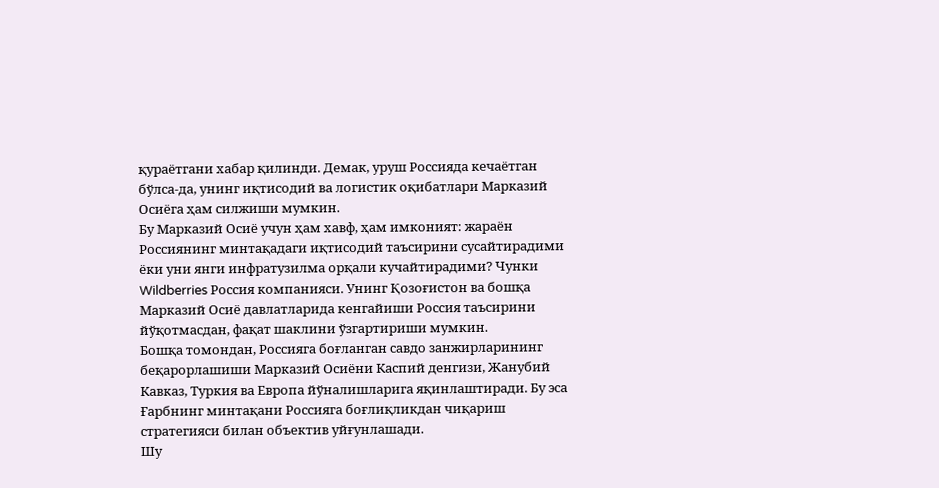қураётгани хабар қилинди. Демак, уруш Россияда кечаётган бўлса-да, унинг иқтисодий ва логистик оқибатлари Марказий Осиёга ҳам силжиши мумкин.
Бу Марказий Осиё учун ҳам хавф, ҳам имконият: жараён Россиянинг минтақадаги иқтисодий таъсирини сусайтирадими ёки уни янги инфратузилма орқали кучайтирадими? Чунки Wildberries Россия компанияси. Унинг Қозоғистон ва бошқа Марказий Осиё давлатларида кенгайиши Россия таъсирини йўқотмасдан, фақат шаклини ўзгартириши мумкин.
Бошқа томондан, Россияга боғланган савдо занжирларининг беқарорлашиши Марказий Осиёни Каспий денгизи, Жанубий Кавказ, Туркия ва Европа йўналишларига яқинлаштиради. Бу эса Ғарбнинг минтақани Россияга боғлиқликдан чиқариш стратегияси билан объектив уйғунлашади.
Шу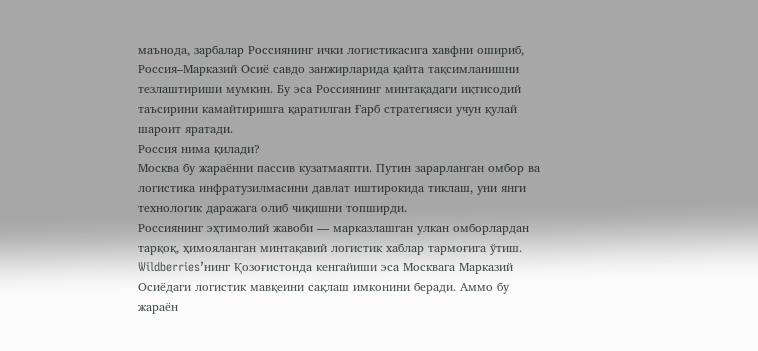маънода, зарбалар Россиянинг ички логистикасига хавфни ошириб, Россия–Марказий Осиё савдо занжирларида қайта тақсимланишни тезлаштириши мумкин. Бу эса Россиянинг минтақадаги иқтисодий таъсирини камайтиришга қаратилган Ғарб стратегияси учун қулай шароит яратади.
Россия нима қилади?
Москва бу жараённи пассив кузатмаяпти. Путин зарарланган омбор ва логистика инфратузилмасини давлат иштирокида тиклаш, уни янги технологик даражага олиб чиқишни топширди.
Россиянинг эҳтимолий жавоби — марказлашган улкан омборлардан тарқоқ, ҳимояланган минтақавий логистик хаблар тармоғига ўтиш. Wildberries’нинг Қозоғистонда кенгайиши эса Москвага Марказий Осиёдаги логистик мавқеини сақлаш имконини беради. Аммо бу жараён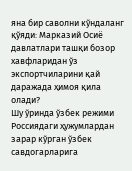яна бир саволни кўндаланг қўяди: Марказий Осиё давлатлари ташқи бозор хавфларидан ўз экспортчиларини қай даражада ҳимоя қила олади?
Шу ўринда ўзбек режими Россиядаги ҳужумлардан зарар кўрган ўзбек савдогарларига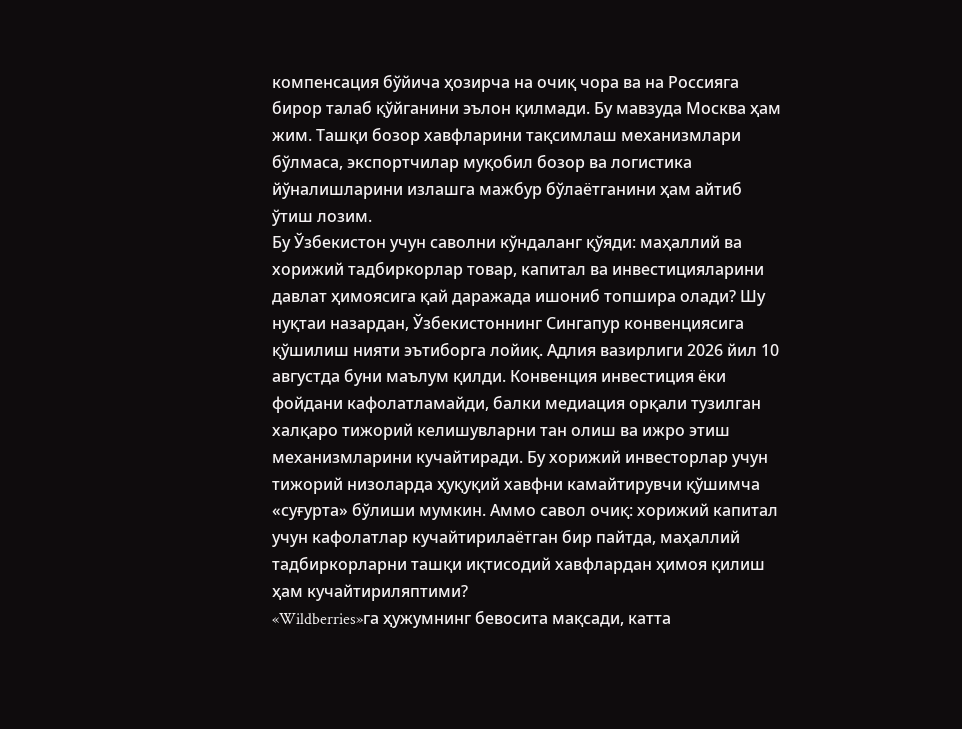компенсация бўйича ҳозирча на очиқ чора ва на Россияга бирор талаб қўйганини эълон қилмади. Бу мавзуда Москва ҳам жим. Ташқи бозор хавфларини тақсимлаш механизмлари бўлмаса, экспортчилар муқобил бозор ва логистика йўналишларини излашга мажбур бўлаётганини ҳам айтиб ўтиш лозим.
Бу Ўзбекистон учун саволни кўндаланг қўяди: маҳаллий ва хорижий тадбиркорлар товар, капитал ва инвестицияларини давлат ҳимоясига қай даражада ишониб топшира олади? Шу нуқтаи назардан, Ўзбекистоннинг Сингапур конвенциясига қўшилиш нияти эътиборга лойиқ. Адлия вазирлиги 2026 йил 10 августда буни маълум қилди. Конвенция инвестиция ёки фойдани кафолатламайди, балки медиация орқали тузилган халқаро тижорий келишувларни тан олиш ва ижро этиш механизмларини кучайтиради. Бу хорижий инвесторлар учун тижорий низоларда ҳуқуқий хавфни камайтирувчи қўшимча «суғурта» бўлиши мумкин. Аммо савол очиқ: хорижий капитал учун кафолатлар кучайтирилаётган бир пайтда, маҳаллий тадбиркорларни ташқи иқтисодий хавфлардан ҳимоя қилиш ҳам кучайтириляптими?
«Wildberries»га ҳужумнинг бевосита мақсади, катта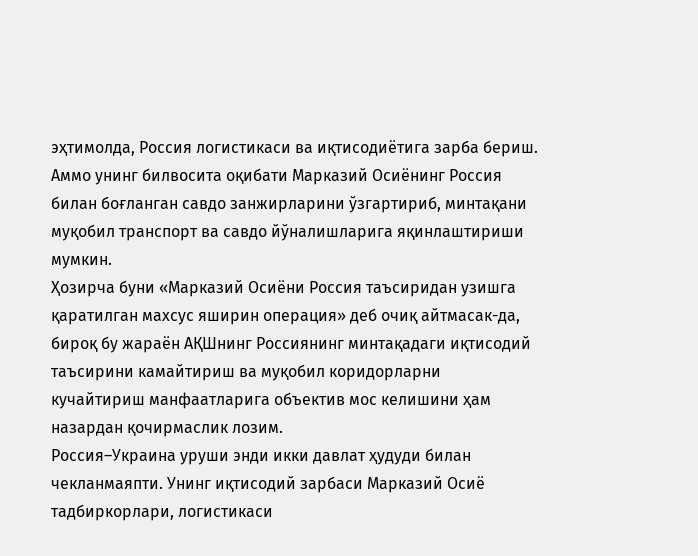эҳтимолда, Россия логистикаси ва иқтисодиётига зарба бериш. Аммо унинг билвосита оқибати Марказий Осиёнинг Россия билан боғланган савдо занжирларини ўзгартириб, минтақани муқобил транспорт ва савдо йўналишларига яқинлаштириши мумкин.
Ҳозирча буни «Марказий Осиёни Россия таъсиридан узишга қаратилган махсус яширин операция» деб очиқ айтмасак-да, бироқ бу жараён АҚШнинг Россиянинг минтақадаги иқтисодий таъсирини камайтириш ва муқобил коридорларни кучайтириш манфаатларига объектив мос келишини ҳам назардан қочирмаслик лозим.
Россия–Украина уруши энди икки давлат ҳудуди билан чекланмаяпти. Унинг иқтисодий зарбаси Марказий Осиё тадбиркорлари, логистикаси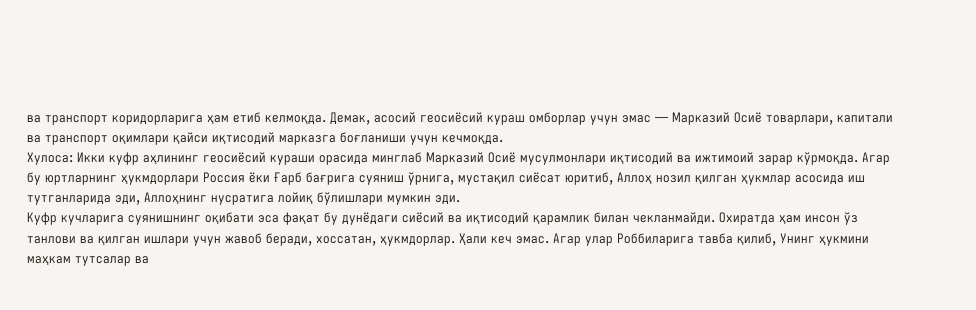ва транспорт коридорларига ҳам етиб келмоқда. Демак, асосий геосиёсий кураш омборлар учун эмас — Марказий Осиё товарлари, капитали ва транспорт оқимлари қайси иқтисодий марказга боғланиши учун кечмоқда.
Хулоса: Икки куфр аҳлининг геосиёсий кураши орасида минглаб Марказий Осиё мусулмонлари иқтисодий ва ижтимоий зарар кўрмоқда. Агар бу юртларнинг ҳукмдорлари Россия ёки Ғарб бағрига суяниш ўрнига, мустақил сиёсат юритиб, Аллоҳ нозил қилган ҳукмлар асосида иш тутганларида эди, Аллоҳнинг нусратига лойиқ бўлишлари мумкин эди.
Куфр кучларига суянишнинг оқибати эса фақат бу дунёдаги сиёсий ва иқтисодий қарамлик билан чекланмайди. Охиратда ҳам инсон ўз танлови ва қилган ишлари учун жавоб беради, хоссатан, ҳукмдорлар. Ҳали кеч эмас. Агар улар Роббиларига тавба қилиб, Унинг ҳукмини маҳкам тутсалар ва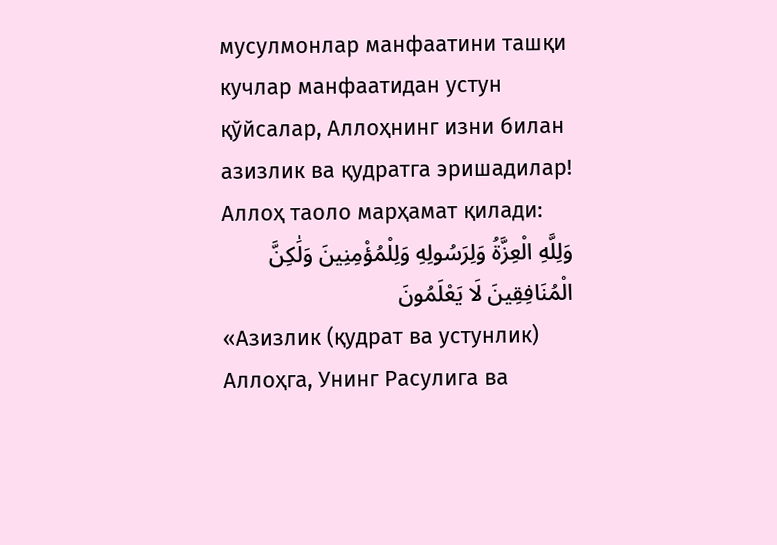мусулмонлар манфаатини ташқи кучлар манфаатидан устун қўйсалар, Аллоҳнинг изни билан азизлик ва қудратга эришадилар! Аллоҳ таоло марҳамат қилади:
وَلِلَّهِ الْعِزَّةُ وَلِرَسُولِهِ وَلِلْمُؤْمِنِينَ وَلَٰكِنَّ الْمُنَافِقِينَ لَا يَعْلَمُونَ
«Азизлик (қудрат ва устунлик) Аллоҳга, Унинг Расулига ва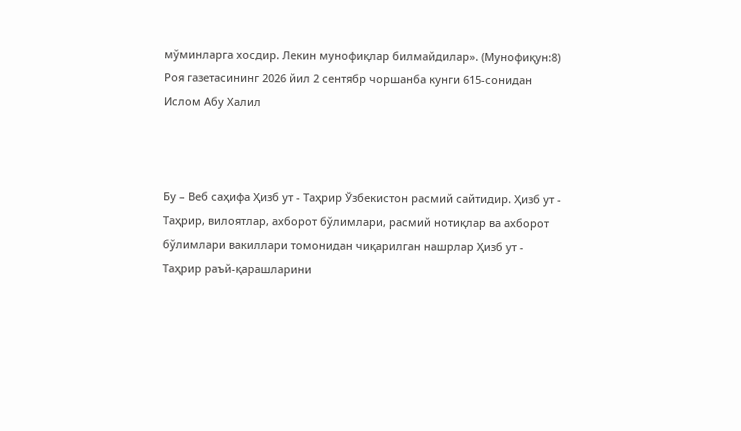мўминларга хосдир. Лекин мунофиқлар билмайдилар». (Мунофиқун:8)
Роя газетасининг 2026 йил 2 сентябр чоршанба кунги 615-сонидан
Ислом Абу Халил



Бу – Веб саҳифа Ҳизб ут - Таҳрир Ўзбекистон расмий сайтидир. Ҳизб ут - Таҳрир, вилоятлар, ахборот бўлимлари, расмий нотиқлар ва ахборот бўлимлари вакиллари томонидан чиқарилган нашрлар Ҳизб ут - Таҳрир раъй-қарашларини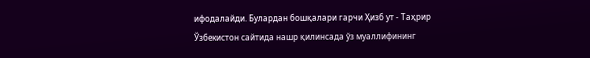ифодалайди. Булардан бошқалари гарчи Ҳизб ут - Таҳрир Ўзбекистон сайтида нашр қилинсада ўз муаллифининг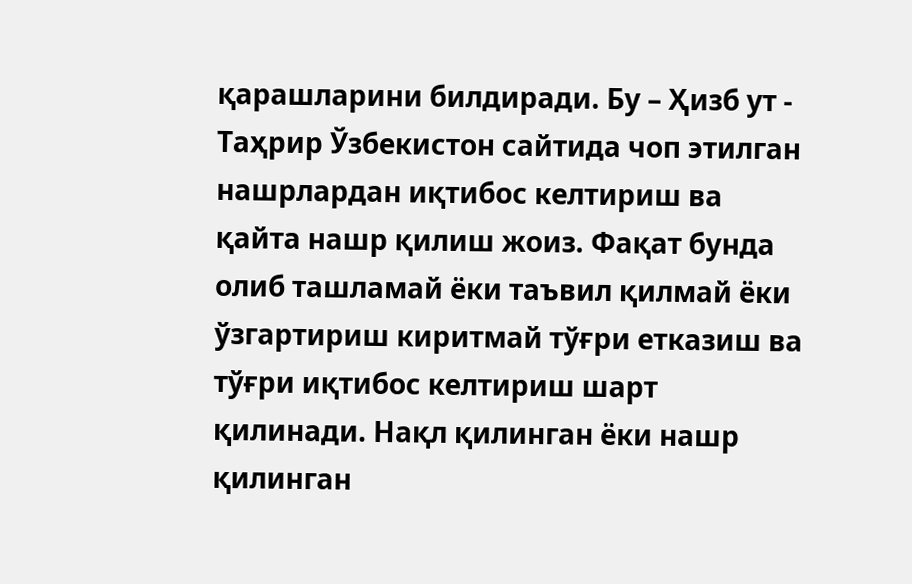қарашларини билдиради. Бу – Ҳизб ут - Таҳрир Ўзбекистон сайтида чоп этилган нашрлардан иқтибос келтириш ва қайта нашр қилиш жоиз. Фақат бунда олиб ташламай ёки таъвил қилмай ёки ўзгартириш киритмай тўғри етказиш ва тўғри иқтибос келтириш шарт қилинади. Нақл қилинган ёки нашр қилинган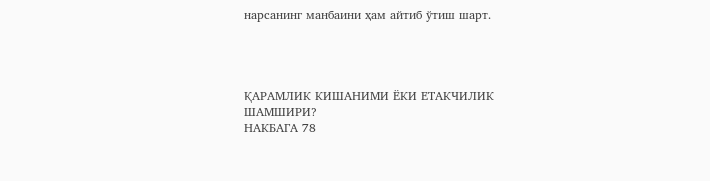нарсанинг манбаини ҳам айтиб ўтиш шарт.




ҚАРАМЛИК КИШАНИМИ ЁКИ ЕТАКЧИЛИК ШАМШИРИ?
НАКБАГА 78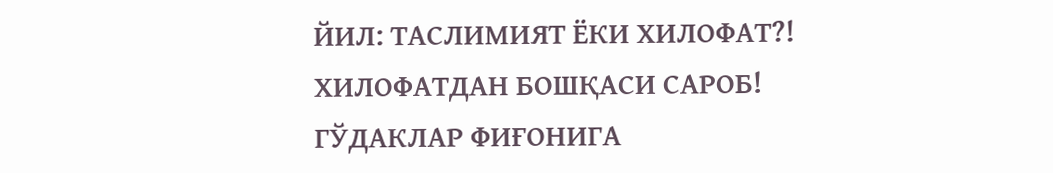ЙИЛ: ТАСЛИМИЯТ ЁКИ ХИЛОФАТ?!
ХИЛОФАТДАН БОШҚАСИ САРОБ!
ГЎДАКЛАР ФИҒОНИГА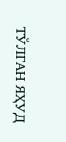ТЎЛГАН ЯҲУД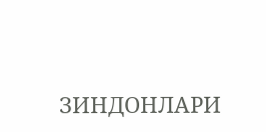ЗИНДОНЛАРИ